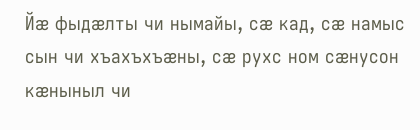Йæ фыдæлты чи нымайы, сæ кад, сæ намыс сын чи хъахъхъæны, сæ рухс ном сæнусон кæныныл чи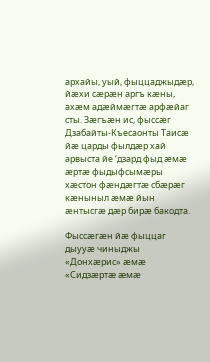архайы, уый, фыццаджыдæр, йæхи сæрæн аргъ кæны, ахæм адæймæгтæ арфæйаг сты. Зæгъæн ис, фыссæг Дзабайты-Къесаонты Таисæ йæ царды фылдæр хай арвыста йе ‘дзард фыд æмæ æртæ фыдыфсымæры хæстон фæндæгтæ сбæрæг кæныныл æмæ йын æнтысгæ дæр бирæ бакодта.

Фыссæгæн йæ фыццаг дыууæ чиныджы «Донхæрис» æмæ «Сидзæртæ æмæ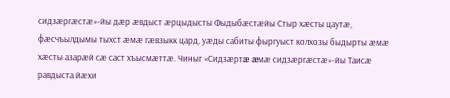сидзæргæстæ»-йы дæр æвдыст æрцыдысты Фыдыбæстæйы Стыр хæсты цаутæ, фæсчъылдымы тыхст æмæ гæвзыкк цард, уæды сабиты фыргуыст колхозы быдырты æмæ хæсты азарæй сæ саст хъысмæттæ. Чиныг «Сидзæртæ æмæ сидзæргæстæ»-йы Таисæ равдыста йæхи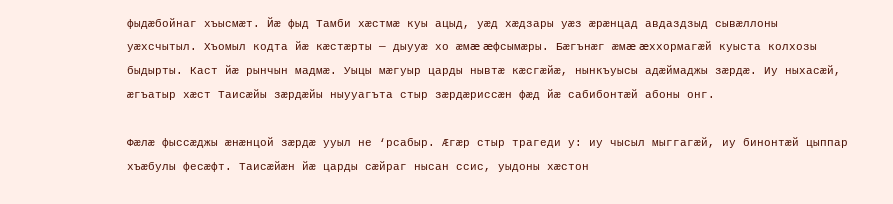фыдæбойнаг хъысмæт. Йæ фыд Тамби хæстмæ куы ацыд, уæд хæдзары уæз æрæнцад авдаздзыд сывæллоны уæхсчытыл. Хъомыл кодта йæ кæстæрты — дыууæ хо æмæ æфсымæры. Бæгънæг æмæ æххормагæй куыста колхозы быдырты. Каст йæ рынчын мадмæ. Уыцы мæгуыр царды нывтæ кæсгæйæ, нынкъуысы адæймаджы зæрдæ. Иу ныхасæй, æгъатыр хæст Таисæйы зæрдæйы ныууагъта стыр зæрдæриссæн фæд йæ сабибонтæй абоны онг.

Фæлæ фыссæджы æнæнцой зæрдæ ууыл не ‘рсабыр. Æгæр стыр трагеди у: иу чысыл мыггагæй, иу бинонтæй цыппар хъæбулы фесæфт. Таисæйæн йæ царды сæйраг нысан ссис, уыдоны хæстон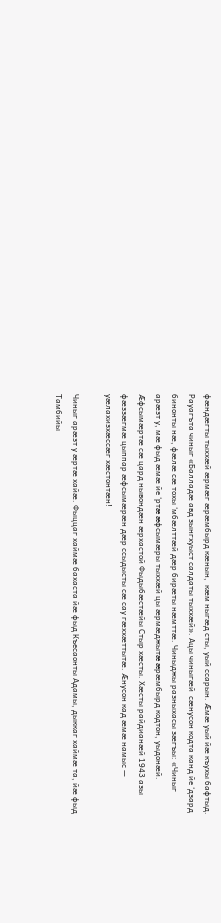фæндæгты тыххæй æрмæг æрæмбырд кæнын,  кæм ныгæд сты, уый ссарын. Æмæ уый йæ къухы бафтыд. Рауагъта чиныг «Балладæ авд зынгхуыст салдаты тыххæй». Ацы чиныгæй  сæнусон кодта канд йе ‘дзард бинонты нæ, фæлæ сæ тохы ‘мбæлттæй дæр бирæты нæмттæ. Чиныджы разныхасы зæгъы: «Чиныг арæзт у, мæ фыд æмæ йе ‘ртæ æфсымæры тыххæй цы æрмæджытæ æрæмбырд кодтон, уыдонæй. Æфсымæртæ сæ цард нывондæн æрхастой Фыдыбæстæйы Стыр хæсты. Хæсты райдианæй 1943 азы фæззæгмæ цыппар æфсымæрæн дæр ссыдысты сæ сау гæххæттытæ. Æнусон кад æмæ намыс — уæлахизхæссæг хæстонтæн!

Чиныг арæзт у æртæ хайæ. Фыццаг хаймæ бахаста йæ фыд Къесаонты Адамы, дыккаг хаймæ та, йæ фыд Тамбийы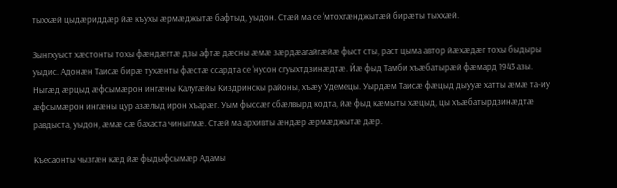тыххæй цыдæриддæр йæ къухы æрмæджытæ бафтыд, уыдон. Стæй ма се ‘мтохгæнджытæй бирæты тыххæй.

Зынгхуыст хæстонты тохы фæндæгтæ дзы афтæ дæсны æмæ зæрдæагайгæйæ фыст сты, раст цыма автор йæхæдæг тохы быдыры уыдис. Адонæн Таисæ бирæ тухæнты фæстæ ссардта се ‘нусон сгуыхтдзинæдтæ. Йæ фыд Тамби хъæбатырæй фæмард 1943 азы. Ныгæд æрцыд æфсымæрон ингæны Калугæйы Киздринскы районы, хъæу Удемецы. Уырдæм Таисæ фæцыд дыууæ хатты æмæ та-иу æфсымæрон ингæны цур азæлыд ирон хъарæг. Уым фыссæг сбæлвырд кодта, йæ фыд кæмыты хæцыд, цы хъæбатырдзинæдтæ равдыста, уыдон, æмæ сæ бахаста чиныгмæ. Стæй ма архивты æндæр æрмæджытæ дæр.

Къесаонты чызгæн кæд йæ фыдыфсымæр Адамы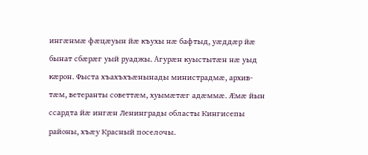ингæнмæ фæцæуын йæ къухы нæ бафтыд, уæддæр йæ бынат сбæрæг уый руаджы. Агурæн куыстытæн нæ уыд кæрон. Фыста хъахъхъæнынады министрадмæ, архив-тæм, ветеранты советтæм, хуымæтæг адæммæ. Æмæ йын ссардта йæ ингæн Ленинграды областы Кингисепы районы, хъæу Красный поселочы.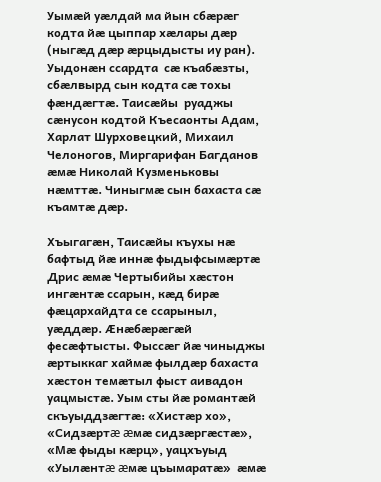Уымæй уæлдай ма йын сбæрæг кодта йæ цыппар хæлары дæр (ныгæд дæр æрцыдысты иу ран). Уыдонæн ссардта  сæ къабæзты, сбæлвырд сын кодта сæ тохы фæндæгтæ. Таисæйы  руаджы  сæнусон кодтой Къесаонты Адам, Харлат Шурховецкий, Михаил Челоногов, Миргарифан Багданов æмæ Николай Кузменьковы нæмттæ. Чиныгмæ сын бахаста сæ къамтæ дæр.

Хъыгагæн, Таисæйы къухы нæ бафтыд йæ иннæ фыдыфсымæртæ Дрис æмæ Чертыбийы хæстон ингæнтæ ссарын, кæд бирæ фæцархайдта се ссарыныл, уæддæр. Æнæбæрæгæй фесæфтысты. Фыссæг йæ чиныджы æртыккаг хаймæ фылдæр бахаста хæстон темæтыл фыст аивадон уацмыстæ. Уым сты йæ романтæй скъуыддзæгтæ: «Хистæр хо», «Сидзæртæ æмæ сидзæргæстæ», «Мæ фыды кæрц», уацхъуыд «Уылæнтæ æмæ цъымаратæ»  æмæ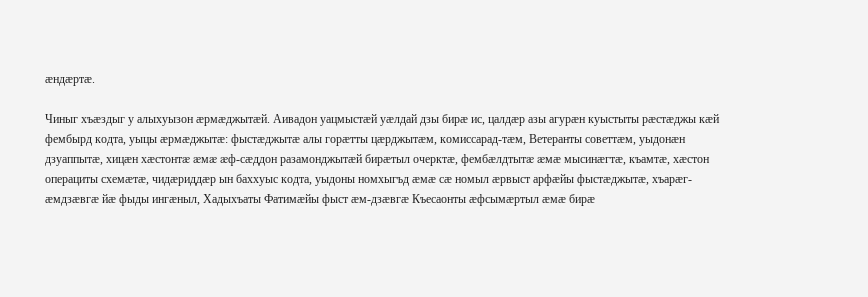æндæртæ.

Чиныг хъæздыг у алыхуызон æрмæджытæй. Аивадон уацмыстæй уæлдай дзы бирæ ис, цалдæр азы агурæн куыстыты рæстæджы кæй фембырд кодта, уыцы æрмæджытæ: фыстæджытæ алы горæтты цæрджытæм, комиссарад-тæм, Ветеранты советтæм, уыдонæн дзуаппытæ, хицæн хæстонтæ æмæ æф-сæддон разамонджытæй бирæтыл очерктæ, фембæлдтытæ æмæ мысинæгтæ, къамтæ, хæстон операциты схемæтæ, чидæриддæр ын баххуыс кодта, уыдоны номхыгъд æмæ сæ номыл æрвыст арфæйы фыстæджытæ, хъарæг-æмдзæвгæ йæ фыды ингæныл, Хадыхъаты Фатимæйы фыст æм-дзæвгæ Къесаонты æфсымæртыл æмæ бирæ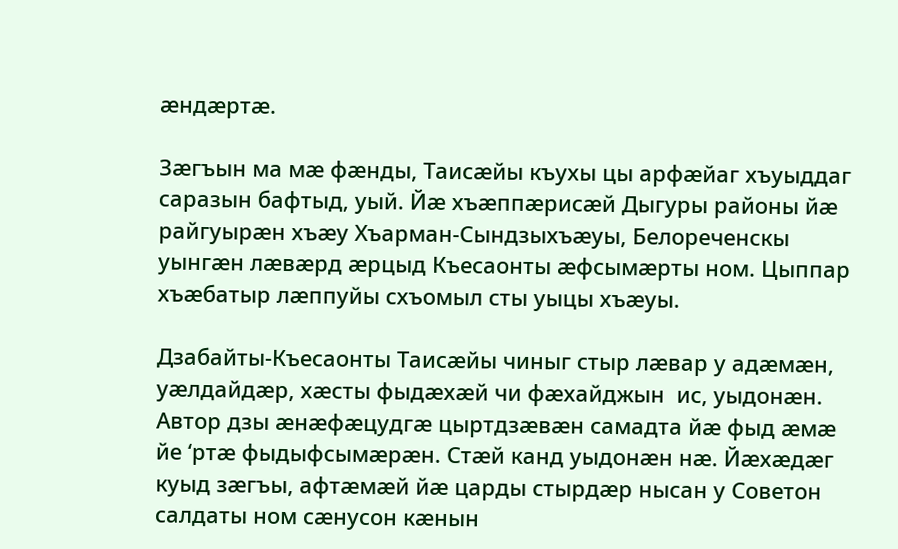æндæртæ.

Зæгъын ма мæ фæнды, Таисæйы къухы цы арфæйаг хъуыддаг саразын бафтыд, уый. Йæ хъæппæрисæй Дыгуры районы йæ райгуырæн хъæу Хъарман-Сындзыхъæуы, Белореченскы уынгæн лæвæрд æрцыд Къесаонты æфсымæрты ном. Цыппар хъæбатыр лæппуйы схъомыл сты уыцы хъæуы.

Дзабайты-Къесаонты Таисæйы чиныг стыр лæвар у адæмæн, уæлдайдæр, хæсты фыдæхæй чи фæхайджын  ис, уыдонæн. Автор дзы æнæфæцудгæ цыртдзæвæн самадта йæ фыд æмæ йе ‘ртæ фыдыфсымæрæн. Стæй канд уыдонæн нæ. Йæхæдæг куыд зæгъы, афтæмæй йæ царды стырдæр нысан у Советон салдаты ном сæнусон кæнын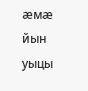æмæ йын уыцы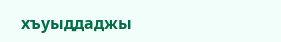хъуыддаджы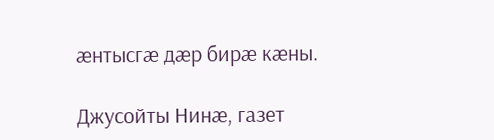æнтысгæ дæр бирæ кæны.

Джусойты Нинæ, газет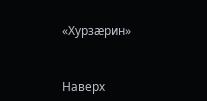«Хурзæрин»



Наверх